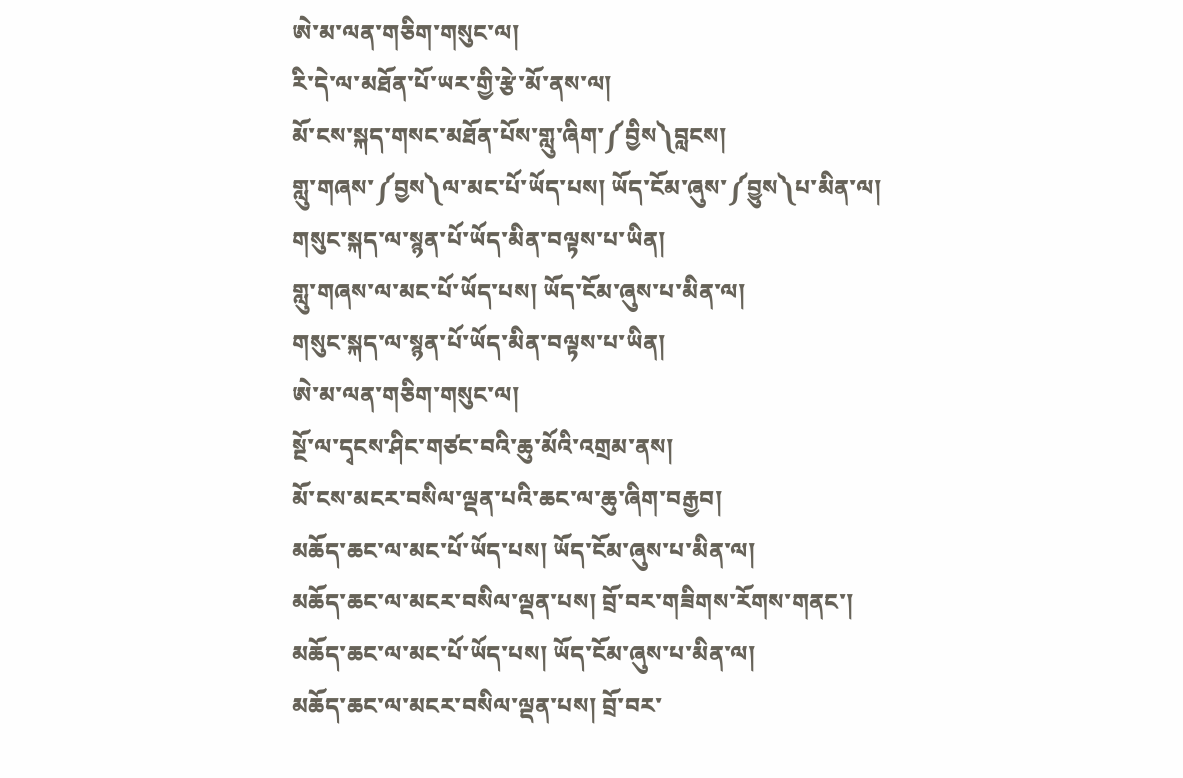ཨེ་མ་ལན་གཅིག་གསུང་ལ།
རི་དེ་ལ་མཐོན་པོ་ཡར་གྱི་རྩེ་མོ་ནས་ལ།
མོ་ངས་སྐད་གསང་མཐོན་པོས་གླུ་ཞིག་༼བྱིས༽བླངས།
གླུ་གཞས་༼བྱས༽ལ་མང་པོ་ཡོད་པས། ཡོད་ངོམ་ཞུས་༼བྱུས༽པ་མིན་ལ།
གསུང་སྐད་ལ་སྙན་པོ་ཡོད་མིན་བལྟས་པ་ཡིན།
གླུ་གཞས་ལ་མང་པོ་ཡོད་པས། ཡོད་ངོམ་ཞུས་པ་མིན་ལ།
གསུང་སྐད་ལ་སྙན་པོ་ཡོད་མིན་བལྟས་པ་ཡིན།
ཨེ་མ་ལན་གཅིག་གསུང་ལ།
སྔོ་ལ་དྭངས་ཤིང་གཙང་བའི་ཆུ་མོའི་འགྲམ་ནས།
མོ་ངས་མངར་བསིལ་ལྡན་པའི་ཆང་ལ་ཆུ་ཞིག་བརྒྱབ།
མཆོད་ཆང་ལ་མང་པོ་ཡོད་པས། ཡོད་ངོམ་ཞུས་པ་མིན་ལ།
མཆོད་ཆང་ལ་མངར་བསིལ་ལྡན་པས། བྲོ་བར་གཟིགས་རོགས་གནང་།
མཆོད་ཆང་ལ་མང་པོ་ཡོད་པས། ཡོད་ངོམ་ཞུས་པ་མིན་ལ།
མཆོད་ཆང་ལ་མངར་བསིལ་ལྡན་པས། བྲོ་བར་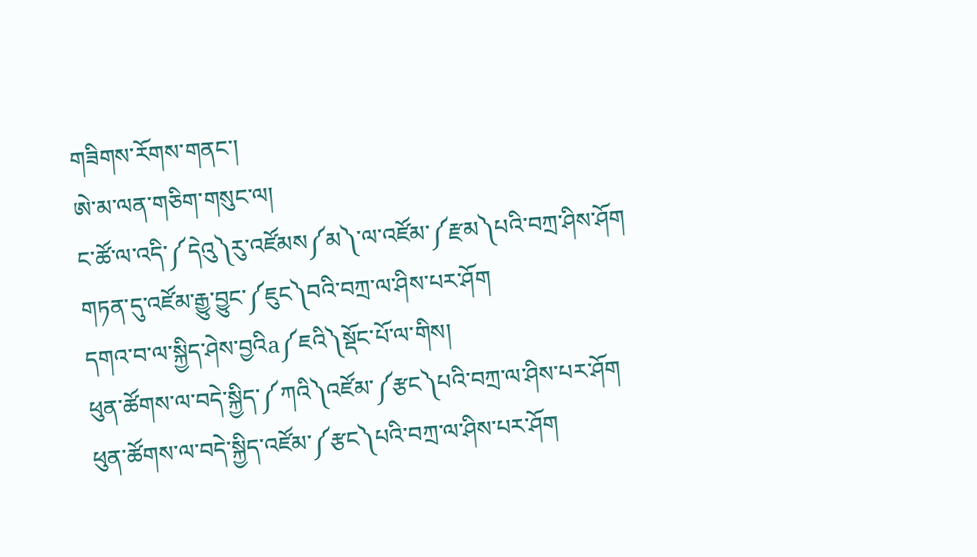གཟིགས་རོགས་གནང་།
ཨེ་མ་ལན་གཅིག་གསུང་ལ།
ང་ཚོ་ལ་འདི་༼དེའུ༽རུ་འཛོམས༼མ༽་ལ་འཛོམ་༼རྫམ༽པའི་བཀྲ་ཤིས་ཤོག
གཏན་དུ་འཛོམ་རྒྱུ་བྱུང་༼ཇུང༽བའི་བཀྲ་ལ་ཤིས་པར་ཤོག
དགའ་བ་ལ་སྐྱིད་ཤེས་བྱའིa༼ཇའི༽སྡོང་པོ་ལ་གིས།
ཕུན་ཚོགས་ལ་བདེ་སྐྱིད་༼ཀའི༽འཛོམ་༼རྩང༽པའི་བཀྲ་ལ་ཤིས་པར་ཤོག
ཕུན་ཚོགས་ལ་བདེ་སྐྱིད་འཛོམ་༼རྩང༽པའི་བཀྲ་ལ་ཤིས་པར་ཤོག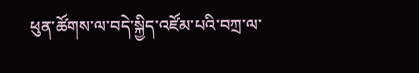ཕུན་ཚོགས་ལ་བདེ་སྐྱིད་འཛོམ་པའི་བཀྲ་ལ་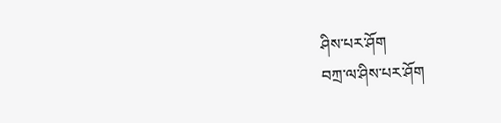ཤིས་པར་ཤོག
བཀྲ་ལ་ཤིས་པར་ཤོག